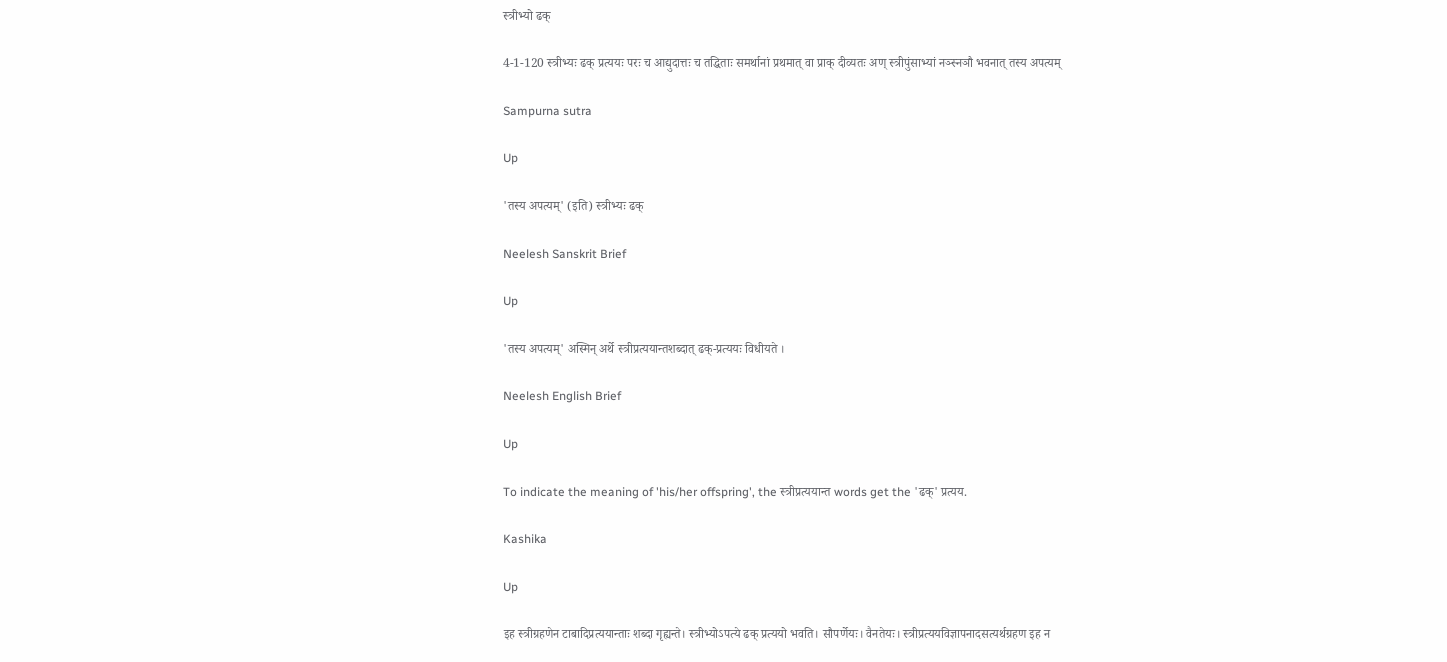स्त्रीभ्यो ढक्

4-1-120 स्त्रीभ्यः ढक् प्रत्ययः परः च आद्युदात्तः च तद्धिताः समर्थानां प्रथमात् वा प्राक् दीव्यतः अण् स्त्रीपुंसाभ्यां नञ्स्नञौ भवनात् तस्य अपत्यम्

Sampurna sutra

Up

'तस्य अपत्यम्' (इति) स्त्रीभ्यः ढक्

Neelesh Sanskrit Brief

Up

'तस्य अपत्यम्' अस्मिन् अर्थे स्त्रीप्रत्ययान्तशब्दात् ढक्-प्रत्ययः विधीयते ।

Neelesh English Brief

Up

To indicate the meaning of 'his/her offspring', the स्त्रीप्रत्ययान्त words get the 'ढक्' प्रत्यय.

Kashika

Up

इह स्त्रीग्रहणेन टाबादिप्रत्ययान्ताः शब्दा गृह्यन्ते। स्त्रीभ्योऽपत्ये ढक् प्रत्ययो भवति। सौपर्णेयः। वैनतेयः। स्त्रीप्रत्ययविज्ञापनादसत्यर्थग्रहण इह न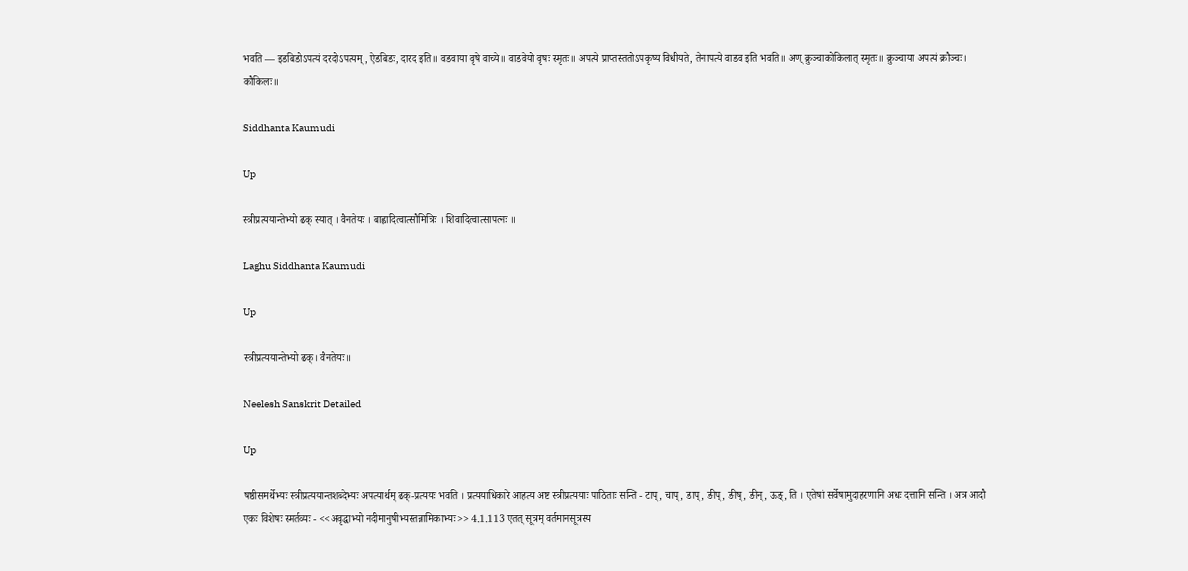भवति — इडबिडोऽपत्यं दरदोऽपत्यम्, ऐडबिडः, दारद इति॥ वडवाया वृषे वाच्ये॥ वाडवेयो वृषः स्मृतः॥ अपत्ये प्राप्तस्ततोऽपकृष्य विधीयते, तेनापत्ये वाडव इति भवति॥ अण् क्रुञ्चाकोकिलात् स्मृतः॥ क्रुञ्चाया अपत्यं क्रौञ्चः। कौकिलः॥

Siddhanta Kaumudi

Up

स्त्रीप्रत्ययान्तेभ्यो ढक् स्यात् । वैनतेयः । बाह्वादित्वात्सौमित्रिः । शिवादित्वात्सापत्नः ॥

Laghu Siddhanta Kaumudi

Up

स्त्रीप्रत्ययान्तेभ्यो ढक्। वैनतेयः॥

Neelesh Sanskrit Detailed

Up

षष्ठीसमर्थेभ्यः स्त्रीप्रत्ययान्तशब्देभ्यः अपत्यार्थम् ढक्-प्रत्ययः भवति । प्रत्ययाधिकारे आहत्य अष्ट स्त्रीप्रत्ययाः पाठिताः सन्ति - टाप्, चाप्, डाप्, ङीप्, ङीष्, ङीन्, ऊङ्, ति । एतेषां सर्वेषामुदाहरणानि अधः दत्तानि सन्ति । अत्र आदौ एकः विशेषः स्मर्तव्यः - <<अवृद्धाभ्यो नदीमानुषीभ्यस्तन्नामिकाभ्यः>> 4.1.113 एतत् सूत्रम् वर्तमानसूत्रस्य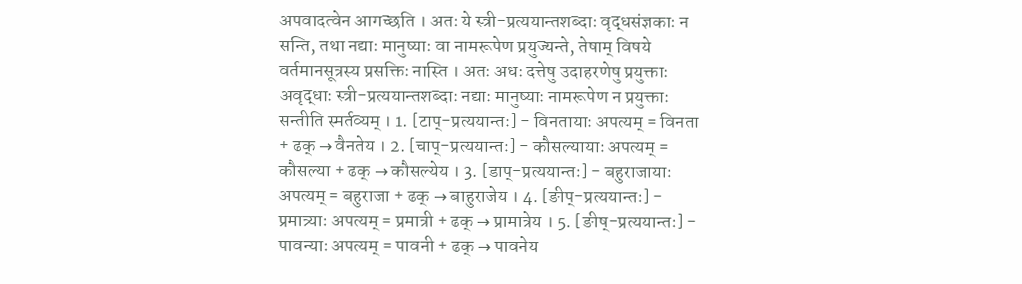अपवादत्वेन आगच्छति । अतः ये स्त्री-प्रत्ययान्तशब्दाः वृद्धसंज्ञकाः न सन्ति, तथा नद्याः मानुष्याः वा नामरूपेण प्रयुज्यन्ते, तेषाम् विषये वर्तमानसूत्रस्य प्रसक्तिः नास्ति । अतः अधः दत्तेषु उदाहरणेषु प्रयुक्ताः अवृद्धाः स्त्री-प्रत्ययान्तशब्दाः नद्याः मानुष्याः नामरूपेण न प्रयुक्ताः सन्तीति स्मर्तव्यम् । 1. [टाप्-प्रत्ययान्तः] - विनतायाः अपत्यम् = विनता + ढक् → वैनतेय । 2. [चाप्-प्रत्ययान्तः] - कौसल्यायाः अपत्यम् = कौसल्या + ढक् → कौसल्येय । 3. [डाप्-प्रत्ययान्तः] - बहुराजायाः अपत्यम् = बहुराजा + ढक् → बाहुराजेय । 4. [ङीप्-प्रत्ययान्तः] - प्रमात्र्याः अपत्यम् = प्रमात्री + ढक् → प्रामात्रेय । 5. [ङीष्-प्रत्ययान्तः] - पावन्याः अपत्यम् = पावनी + ढक् → पावनेय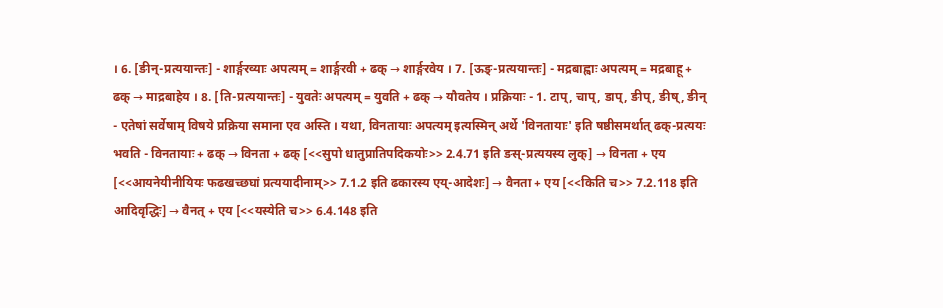। 6. [ङीन्-प्रत्ययान्तः] - शार्ङ्गरव्याः अपत्यम् = शार्ङ्गरवी + ढक् → शार्ङ्गरवेय । 7. [ऊङ्-प्रत्ययान्तः] - मद्रबाह्वाः अपत्यम् = मद्रबाहू + ढक् → माद्रबाहेय । 8. [ति-प्रत्ययान्तः] - युवतेः अपत्यम् = युवति + ढक् → यौवतेय । प्रक्रियाः - 1. टाप्, चाप्, डाप्, ङीप्, ङीष्, ङीन् - एतेषां सर्वेषाम् विषये प्रक्रिया समाना एव अस्ति । यथा, विनतायाः अपत्यम् इत्यस्मिन् अर्थे 'विनतायाः' इति षष्ठीसमर्थात् ढक्-प्रत्ययः भवति - विनतायाः + ढक् → विनता + ढक् [<<सुपो धातुप्रातिपदिकयोः>> 2.4.71 इति ङस्-प्रत्ययस्य लुक्] → विनता + एय [<<आयनेयीनीयियः फढखच्छघां प्रत्ययादीनाम्>> 7.1.2 इति ढकारस्य एय्-आदेशः] → वैनता + एय [<<किति च>> 7.2.118 इति आदिवृद्धिः] → वैनत् + एय [<<यस्येति च>> 6.4.148 इति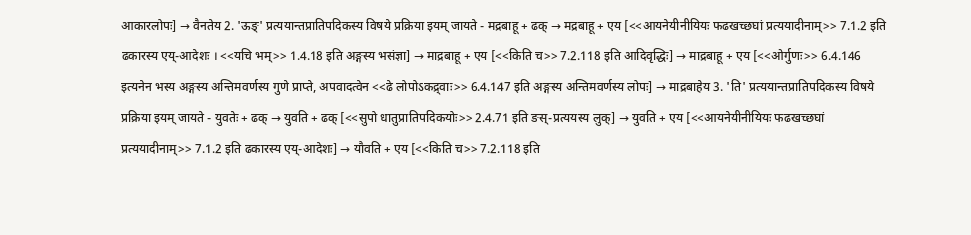आकारलोपः] → वैनतेय 2. 'ऊङ्' प्रत्ययान्तप्रातिपदिकस्य विषये प्रक्रिया इयम् जायते - मद्रबाहू + ढक् → मद्रबाहू + एय [<<आयनेयीनीयियः फढखच्छघां प्रत्ययादीनाम्>> 7.1.2 इति ढकारस्य एय्-आदेशः । <<यचि भम्>> 1.4.18 इति अङ्गस्य भसंज्ञा] → माद्रबाहू + एय [<<किति च>> 7.2.118 इति आदिवृद्धिः] → माद्रबाहू + एय [<<ओर्गुणः>> 6.4.146 इत्यनेन भस्य अङ्गस्य अन्तिमवर्णस्य गुणे प्राप्ते, अपवादत्वेन <<ढे लोपोऽकद्र्वाः>> 6.4.147 इति अङ्गस्य अन्तिमवर्णस्य लोपः] → माद्रबाहेय 3. 'ति' प्रत्ययान्तप्रातिपदिकस्य विषये प्रक्रिया इयम् जायते - युवतेः + ढक् → युवति + ढक् [<<सुपो धातुप्रातिपदिकयोः>> 2.4.71 इति ङस्-प्रत्ययस्य लुक्] → युवति + एय [<<आयनेयीनीयियः फढखच्छघां प्रत्ययादीनाम्>> 7.1.2 इति ढकारस्य एय्-आदेशः] → यौवति + एय [<<किति च>> 7.2.118 इति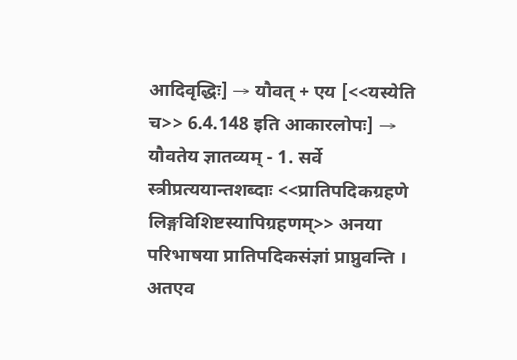आदिवृद्धिः] → यौवत् + एय [<<यस्येति च>> 6.4.148 इति आकारलोपः] → यौवतेय ज्ञातव्यम् - 1. सर्वे स्त्रीप्रत्ययान्तशब्दाः <<प्रातिपदिकग्रहणे लिङ्गविशिष्टस्यापिग्रहणम्>> अनया परिभाषया प्रातिपदिकसंज्ञां प्राप्नुवन्ति । अतएव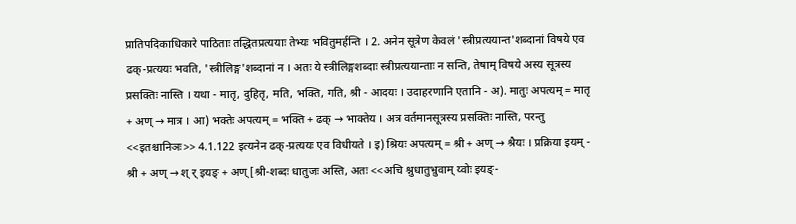प्रातिपदिकाधिकारे पाठिताः तद्धितप्रत्ययाः तेभ्यः भवितुमर्हन्ति । 2. अनेन सूत्रेण केवलं 'स्त्रीप्रत्ययान्त'शब्दानां विषये एव ढक्-प्रत्ययः भवति, 'स्त्रीलिङ्ग'शब्दानां न । अतः ये स्त्रीलिङ्गशब्दाः स्त्रीप्रत्ययान्ताः न सन्ति, तेषाम् विषये अस्य सूत्रस्य प्रसक्तिः नास्ति । यथा - मातृ, दुहितृ, मति, भक्ति, गति, श्री - आदयः । उदाहरणानि एतानि - अ). मातुः अपत्यम् = मातृ + अण् → मात्र । आ) भक्तेः अपत्यम् = भक्ति + ढक् → भाक्तेय । अत्र वर्तमानसूत्रस्य प्रसक्तिः नास्ति, परन्तु <<इतश्चानिञः>> 4.1.122 इत्यनेन ढक्-प्रत्ययः एव विधीयते । इ) श्रियः अपत्यम् = श्री + अण् → श्रैयः । प्रक्रिया इयम् - श्री + अण् → श् र् इयङ् + अण् [श्री-शब्दः धातुजः अस्ति, अतः <<अचि श्नुधातुभ्रुवाम् य्वोः इयङ्-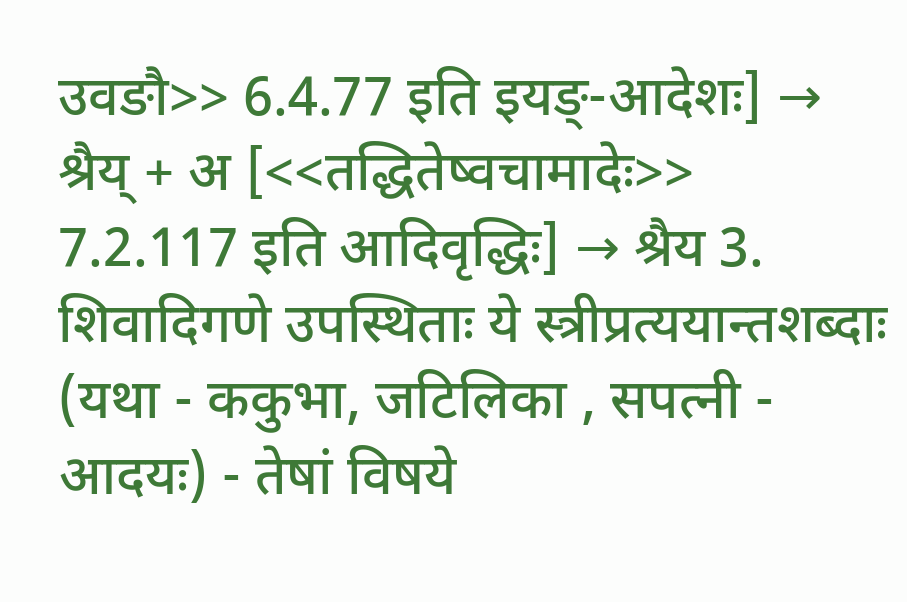उवङौ>> 6.4.77 इति इयङ्-आदेशः] → श्रैय् + अ [<<तद्धितेष्वचामादेः>> 7.2.117 इति आदिवृद्धिः] → श्रैय 3. शिवादिगणे उपस्थिताः ये स्त्रीप्रत्ययान्तशब्दाः (यथा - ककुभा, जटिलिका , सपत्नी - आदयः) - तेषां विषये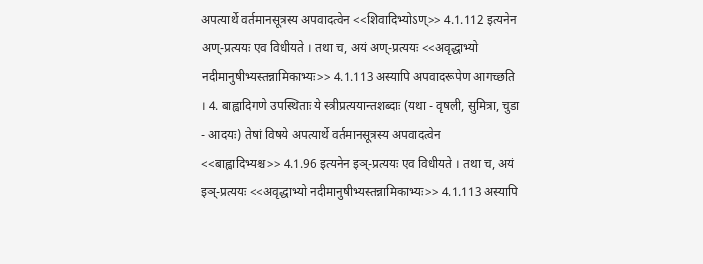अपत्यार्थे वर्तमानसूत्रस्य अपवादत्वेन <<शिवादिभ्योऽण्>> 4.1.112 इत्यनेन अण्-प्रत्ययः एव विधीयते । तथा च, अयं अण्-प्रत्ययः <<अवृद्धाभ्यो नदीमानुषीभ्यस्तन्नामिकाभ्यः>> 4.1.113 अस्यापि अपवादरूपेण आगच्छति । 4. बाह्वादिगणे उपस्थिताः ये स्त्रीप्रत्ययान्तशब्दाः (यथा - वृषली, सुमित्रा, चुडा - आदयः) तेषां विषये अपत्यार्थे वर्तमानसूत्रस्य अपवादत्वेन <<बाह्वादिभ्यश्च>> 4.1.96 इत्यनेन इञ्-प्रत्ययः एव विधीयते । तथा च, अयं इञ्-प्रत्ययः <<अवृद्धाभ्यो नदीमानुषीभ्यस्तन्नामिकाभ्यः>> 4.1.113 अस्यापि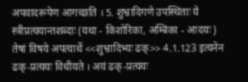अपवादरूपेण आगच्छति । 5. शुभ्रादिगणे उपस्थिताः ये स्त्रीप्रत्ययान्तशब्दाः (यथा - किशोरिका, अम्बिका - आदयः) तेषां विषये अपत्यार्थे <<शुभ्रादिभ्यः ढक्>> 4.1.123 इत्यनेन ढक्-प्रत्ययः विधीयते । अयं ढक्-प्रत्ययः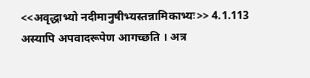<<अवृद्धाभ्यो नदीमानुषीभ्यस्तन्नामिकाभ्यः>> 4.1.113 अस्यापि अपवादरूपेण आगच्छति । अत्र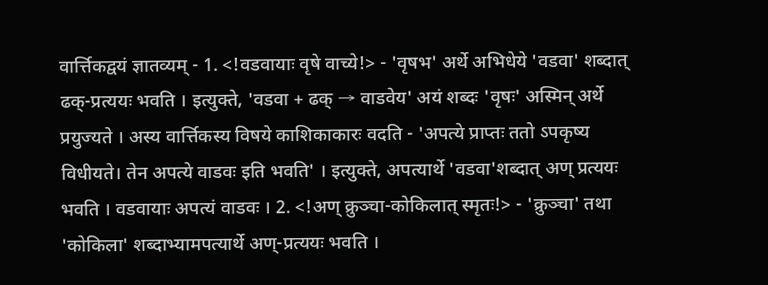वार्त्तिकद्वयं ज्ञातव्यम् - 1. <!वडवायाः वृषे वाच्ये!> - 'वृषभ' अर्थे अभिधेये 'वडवा' शब्दात् ढक्-प्रत्ययः भवति । इत्युक्ते, 'वडवा + ढक् → वाडवेय' अयं शब्दः 'वृषः' अस्मिन् अर्थे प्रयुज्यते । अस्य वार्त्तिकस्य विषये काशिकाकारः वदति - 'अपत्ये प्राप्तः ततो ऽपकृष्य विधीयते। तेन अपत्ये वाडवः इति भवति' । इत्युक्ते, अपत्यार्थे 'वडवा'शब्दात् अण् प्रत्ययः भवति । वडवायाः अपत्यं वाडवः । 2. <!अण् क्रुञ्चा-कोकिलात् स्मृतः!> - 'क्रुञ्चा' तथा 'कोकिला' शब्दाभ्यामपत्यार्थे अण्-प्रत्ययः भवति ।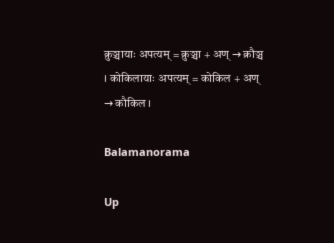क्रुञ्चायाः अपत्यम् = क्रुञ्चा + अण् → क्रौञ्च । कोकिलायाः अपत्यम् = कोकिल + अण् → कौकिल ।

Balamanorama

Up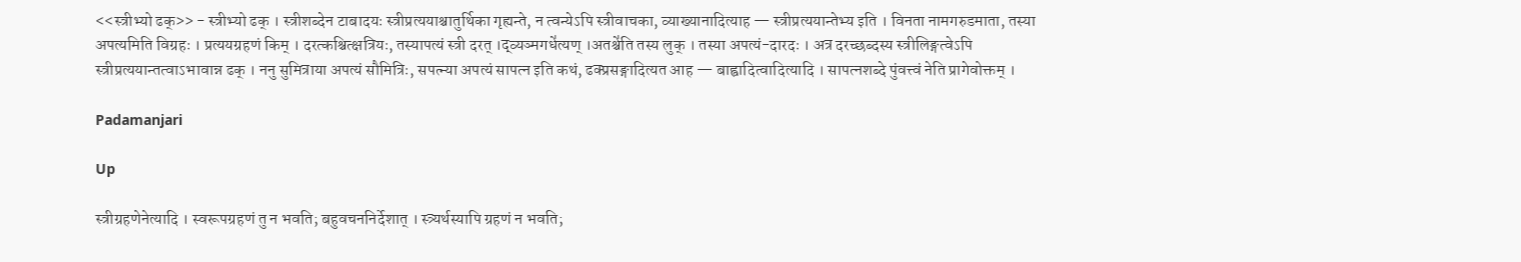<<स्त्रीभ्यो ढक्>> - स्त्रीभ्यो ढक् । स्त्रीशब्देन टाबादयः स्त्रीप्रत्ययाश्चातुर्थिका गृह्यन्ते, न त्वन्येऽपि स्त्रीवाचका, व्याख्यानादित्याह — स्त्रीप्रत्ययान्तेभ्य इति । विनता नामगरुडमाता, तस्या अपत्यमिति विग्रहः । प्रत्ययग्रहणं किम् । दरत्कश्चित्क्षत्रियः, तस्यापत्यं स्त्री दरत् ।द्व्यञ्मगधे॑त्यण् ।अतश्चे॑ति तस्य लुक् । तस्या अपत्यं-दारदः । अत्र दरच्छब्दस्य स्त्रीलिङ्गत्वेऽपि स्त्रीप्रत्ययान्तत्वाऽभावान्न ढक् । ननु सुमित्राया अपत्यं सौमित्रिः, सपत्न्या अपत्यं सापत्न इति कथं, ढक्प्रसङ्गादित्यत आह — बाह्वादित्वादित्यादि । सापत्नशब्दे पुंवत्त्वं नेति प्रागेवोक्तम् ।

Padamanjari

Up

स्त्रीग्रहणेनेत्यादि । स्वरूपग्रहणं तु न भवति; बहुवचननिर्देशात् । स्त्र्यर्थस्यापि ग्रहणं न भवति;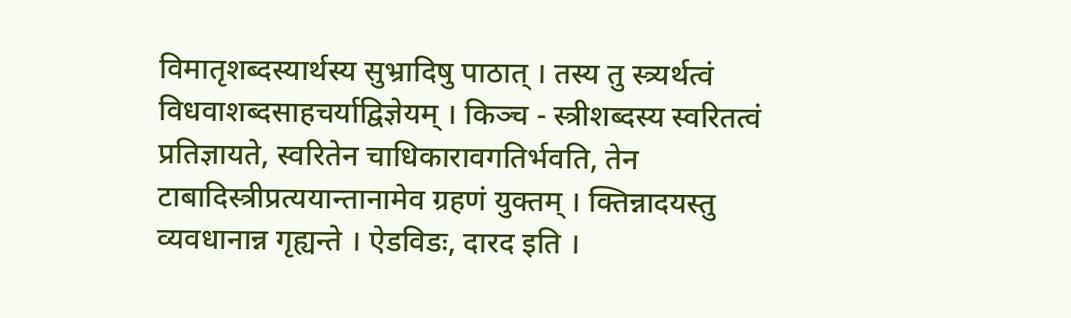विमातृशब्दस्यार्थस्य सुभ्रादिषु पाठात् । तस्य तु स्त्र्यर्थत्वं विधवाशब्दसाहचर्याद्विज्ञेयम् । किञ्च - स्त्रीशब्दस्य स्वरितत्वं प्रतिज्ञायते, स्वरितेन चाधिकारावगतिर्भवति, तेन टाबादिस्त्रीप्रत्ययान्तानामेव ग्रहणं युक्तम् । क्तिन्नादयस्तु व्यवधानान्न गृह्यन्ते । ऐडविडः, दारद इति ।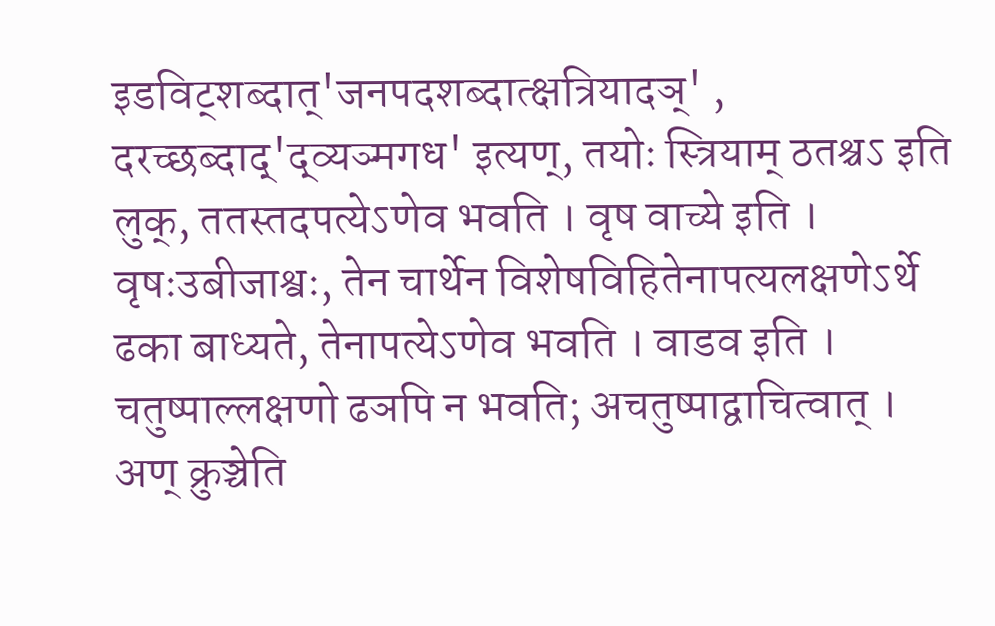इडविट्शब्दात्'जनपदशब्दात्क्षत्रियादञ्' , दरच्छब्दाद्'द्व्यञ्मगध' इत्यण्, तयोः स्त्रियाम् ठतश्चऽ इति लुक्, ततस्तदपत्येऽणेव भवति । वृष वाच्ये इति । वृषःउबीजाश्वः, तेन चार्थेन विशेषविहितेनापत्यलक्षणेऽर्थे ढका बाध्यते, तेनापत्येऽणेव भवति । वाडव इति । चतुष्पाल्लक्षणो ढञपि न भवति; अचतुष्पाद्वाचित्वात् । अण् क्रुञ्चेति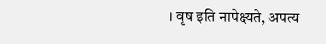। वृष इति नापेक्ष्यते, अपत्य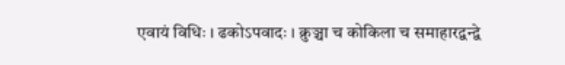एवायं विधिः । ढकोऽपवादः । क्रुञ्चा च कोकिला च समाहारद्वन्द्वे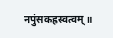नपुंसकह्रस्वत्वम् ॥